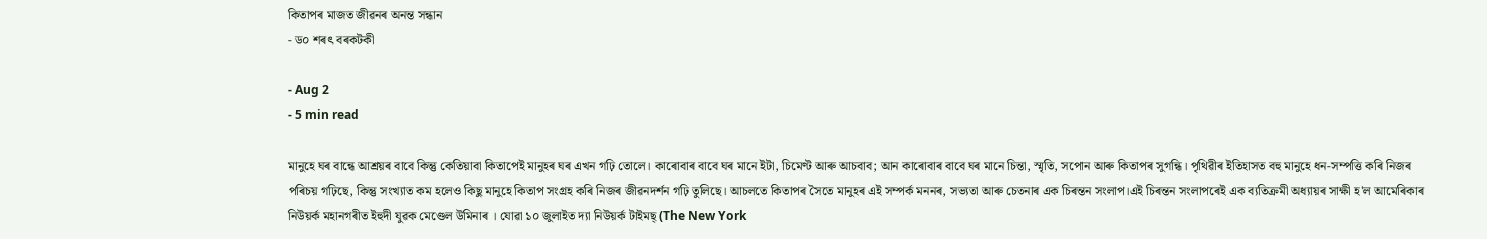কিতাপৰ মাজত জীৱনৰ অনন্ত সন্ধান
- ড০ শৰৎ বৰকটকী

- Aug 2
- 5 min read

মানুহে ঘৰ বান্ধে আশ্ৰয়ৰ বাবে কিন্তু কেতিয়াবা কিতাপেই মানুহৰ ঘৰ এখন গঢ়ি তোলে। কাৰোবাৰ বাবে ঘৰ মানে ইটা, চিমেণ্ট আৰু আচবাব; আন কাৰোবাৰ বাবে ঘৰ মানে চিন্তা, স্মৃতি, সপোন আৰু কিতাপৰ সুগন্ধি। পৃথিৱীৰ ইতিহাসত বহু মানুহে ধন-সম্পত্তি কৰি নিজৰ পৰিচয় গঢ়িছে, কিন্তু সংখ্যাত কম হলেও কিছু মানুহে কিতাপ সংগ্ৰহ কৰি নিজৰ জীৱনদৰ্শন গঢ়ি তুলিছে। আচলতে কিতাপৰ সৈতে মানুহৰ এই সম্পৰ্ক মননৰ, সভ্যতা আৰু চেতনাৰ এক চিৰন্তন সংলাপ।এই চিৰন্তন সংলাপৰেই এক ব্যতিক্ৰমী অধ্যায়ৰ সাক্ষী হ'ল আমেৰিকাৰ নিউয়ৰ্ক মহানগৰীত ইহুদী যুৱক মেণ্ডেল উমিনাৰ । যোৱা ১০ জুলাইত দ্যা নিউয়ৰ্ক টাইমছ্ (The New York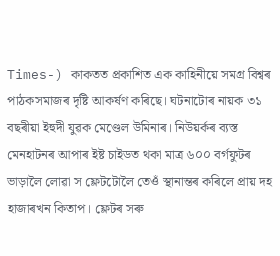Times-) কাকতত প্ৰকাশিত এক কাহিনীয়ে সমগ্ৰ বিশ্বৰ পাঠকসমাজৰ দৃষ্টি আকৰ্ষণ কৰিছে। ঘটনাটোৰ নায়ক ৩১ বছৰীয়া ইহুদী যুৱক মেণ্ডেল উমিনাৰ। নিউয়ৰ্কৰ ব্যস্ত মেনহাটনৰ আপাৰ ইষ্ট চাইডত থকা মাত্ৰ ৬০০ বৰ্গফুটৰ ভাড়ালৈ লোৱা স ফ্লেটটোলৈ তেওঁ স্থানান্তৰ কৰিলে প্ৰায় দহ হাজাৰখন কিতাপ। ফ্লেটৰ সৰু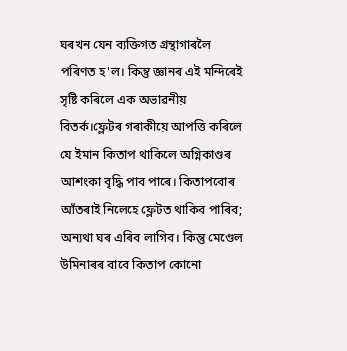ঘৰখন যেন ব্যক্তিগত গ্ৰন্থাগাৰলৈ পৰিণত হ'ল। কিন্তু জ্ঞানৰ এই মন্দিৰেই সৃষ্টি কৰিলে এক অভাৱনীয় বিতৰ্ক।ফ্লেটৰ গৰাকীয়ে আপত্তি কৰিলে যে ইমান কিতাপ থাকিলে অগ্নিকাণ্ডৰ আশংকা বৃদ্ধি পাব পাৰে। কিতাপবোৰ আঁতৰাই নিলেহে ফ্লেটত থাকিব পাৰিব; অন্যথা ঘৰ এৰিব লাগিব। কিন্তু মেণ্ডেল উমিনাৰৰ বাবে কিতাপ কোনো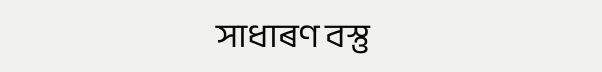সাধাৰণ বস্তু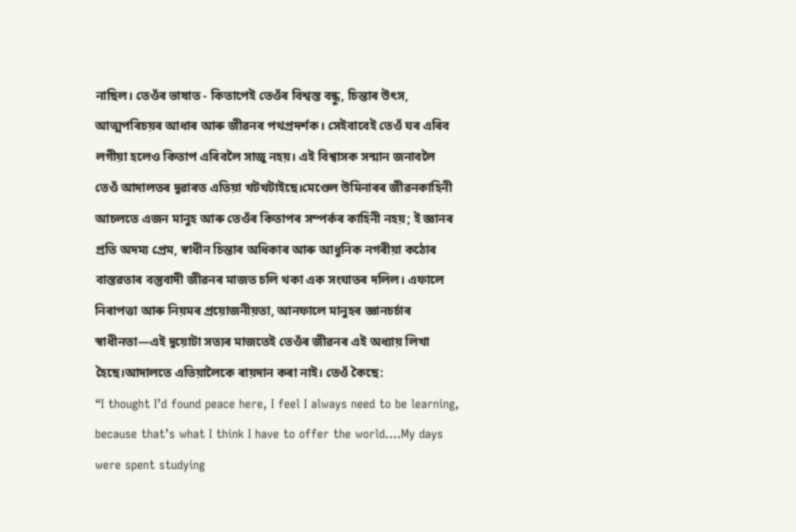নাছিল। তেওঁৰ ভাষাত - কিতাপেই তেওঁৰ বিশ্বস্ত বন্ধু, চিন্তাৰ উৎস, আত্মপৰিচয়ৰ আধাৰ আৰু জীৱনৰ পথপ্ৰদৰ্শক। সেইবাবেই তেওঁ ঘৰ এৰিব লগীয়া হলেও কিতাপ এৰিবলৈ সাজু নহয়। এই বিশ্বাসক সন্মান জনাবলৈ তেওঁ আদালতৰ দুৱাৰত এতিয়া খটখটাইছে।মেণ্ডেল উমিনাৰৰ জীৱনকাহিনী আচলতে এজন মানুহ আৰু তেওঁৰ কিতাপৰ সম্পৰ্কৰ কাহিনী নহয়; ই জ্ঞানৰ প্ৰতি অদম্য প্ৰেম, স্বাধীন চিন্তাৰ অধিকাৰ আৰু আধুনিক নগৰীয়া কঠোৰ বাস্তৱতাৰ বস্তুবাদী জীৱনৰ মাজত চলি থকা এক সংঘাতৰ দলিল। এফালে নিৰাপত্তা আৰু নিয়মৰ প্ৰয়োজনীয়তা, আনফালে মানুহৰ জ্ঞানচৰ্চাৰ স্বাধীনতা—এই দুয়োটা সত্যৰ মাজতেই তেওঁৰ জীৱনৰ এই অধ্যায় লিখা হৈছে।আদালতে এতিয়ালৈকে ৰায়দান কৰা নাই। তেওঁ কৈছে:
“I thought I’d found peace here, I feel I always need to be learning, because that’s what I think I have to offer the world....My days were spent studying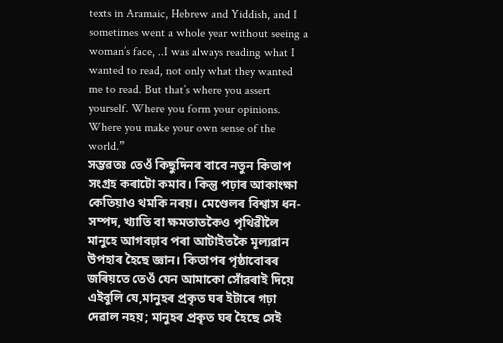texts in Aramaic, Hebrew and Yiddish, and I sometimes went a whole year without seeing a woman’s face, ..I was always reading what I wanted to read, not only what they wanted me to read. But that’s where you assert yourself. Where you form your opinions. Where you make your own sense of the world.”
সম্ভৱতঃ তেওঁ কিছুদিনৰ বাবে নতুন কিতাপ সংগ্ৰহ কৰাটো কমাব। কিন্তু পঢ়াৰ আকাংক্ষা কেতিয়াও থমকি নৰয়। মেণ্ডেলৰ বিশ্বাস ধন-সম্পদ, খ্যাতি বা ক্ষমতাতকৈও পৃথিৱীলৈ মানুহে আগবঢ়াব পৰা আটাইতকৈ মূল্যৱান উপহাৰ হৈছে জ্ঞান। কিতাপৰ পৃষ্ঠাবোৰৰ জৰিয়তে তেওঁ যেন আমাকো সোঁৱৰাই দিয়ে এইবুলি যে,মানুহৰ প্ৰকৃত ঘৰ ইটাৰে গঢ়া দেৱাল নহয়; মানুহৰ প্ৰকৃত ঘৰ হৈছে সেই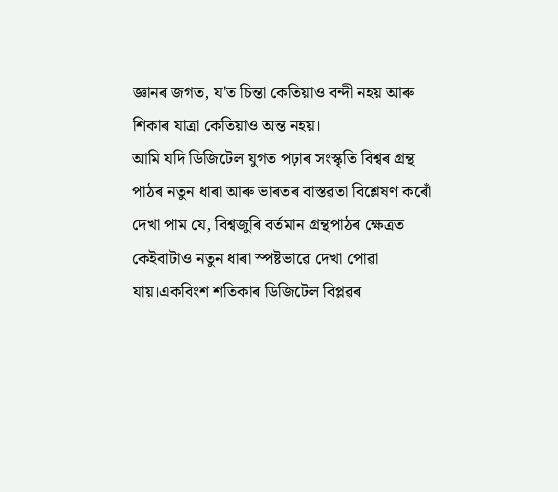জ্ঞানৰ জগত, য'ত চিন্তা কেতিয়াও বন্দী নহয় আৰু শিকাৰ যাত্ৰা কেতিয়াও অন্ত নহয়।
আমি যদি ডিজিটেল যুগত পঢ়াৰ সংস্কৃতি বিশ্বৰ গ্ৰন্থ পাঠৰ নতুন ধাৰা আৰু ভাৰতৰ বাস্তৱতা বিশ্লেষণ কৰোঁ দেখা পাম যে, বিশ্বজুৰি বৰ্তমান গ্ৰন্থপাঠৰ ক্ষেত্ৰত কেইবাটাও নতুন ধাৰা স্পষ্টভাৱে দেখা পোৱা যায়।একবিংশ শতিকাৰ ডিজিটেল বিপ্লৱৰ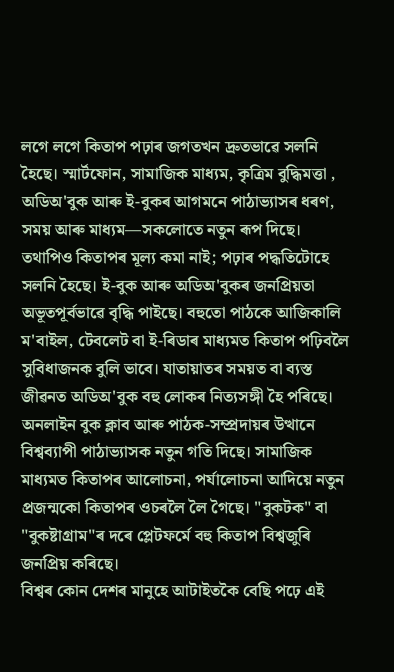লগে লগে কিতাপ পঢ়াৰ জগতখন দ্ৰুতভাৱে সলনি হৈছে। স্মাৰ্টফোন, সামাজিক মাধ্যম, কৃত্ৰিম বুদ্ধিমত্তা , অডিঅ'বুক আৰু ই-বুকৰ আগমনে পাঠাভ্যাসৰ ধৰণ, সময় আৰু মাধ্যম—সকলোতে নতুন ৰূপ দিছে। তথাপিও কিতাপৰ মূল্য কমা নাই; পঢ়াৰ পদ্ধতিটোহে সলনি হৈছে। ই-বুক আৰু অডিঅ'বুকৰ জনপ্ৰিয়তা অভূতপূৰ্বভাৱে বৃদ্ধি পাইছে। বহুতো পাঠকে আজিকালি ম'বাইল, টেবলেট বা ই-ৰিডাৰ মাধ্যমত কিতাপ পঢ়িবলৈ সুবিধাজনক বুলি ভাবে। যাতায়াতৰ সময়ত বা ব্যস্ত জীৱনত অডিঅ'বুক বহু লোকৰ নিত্যসঙ্গী হৈ পৰিছে। অনলাইন বুক ক্লাব আৰু পাঠক-সম্প্ৰদায়ৰ উত্থানে বিশ্বব্যাপী পাঠাভ্যাসক নতুন গতি দিছে। সামাজিক মাধ্যমত কিতাপৰ আলোচনা, পৰ্যালোচনা আদিয়ে নতুন প্ৰজন্মকো কিতাপৰ ওচৰলৈ লৈ গৈছে। "বুকটক" বা "বুকষ্টাগ্ৰাম"ৰ দৰে প্লেটফৰ্মে বহু কিতাপ বিশ্বজুৰি জনপ্ৰিয় কৰিছে।
বিশ্বৰ কোন দেশৰ মানুহে আটাইতকৈ বেছি পঢ়ে এই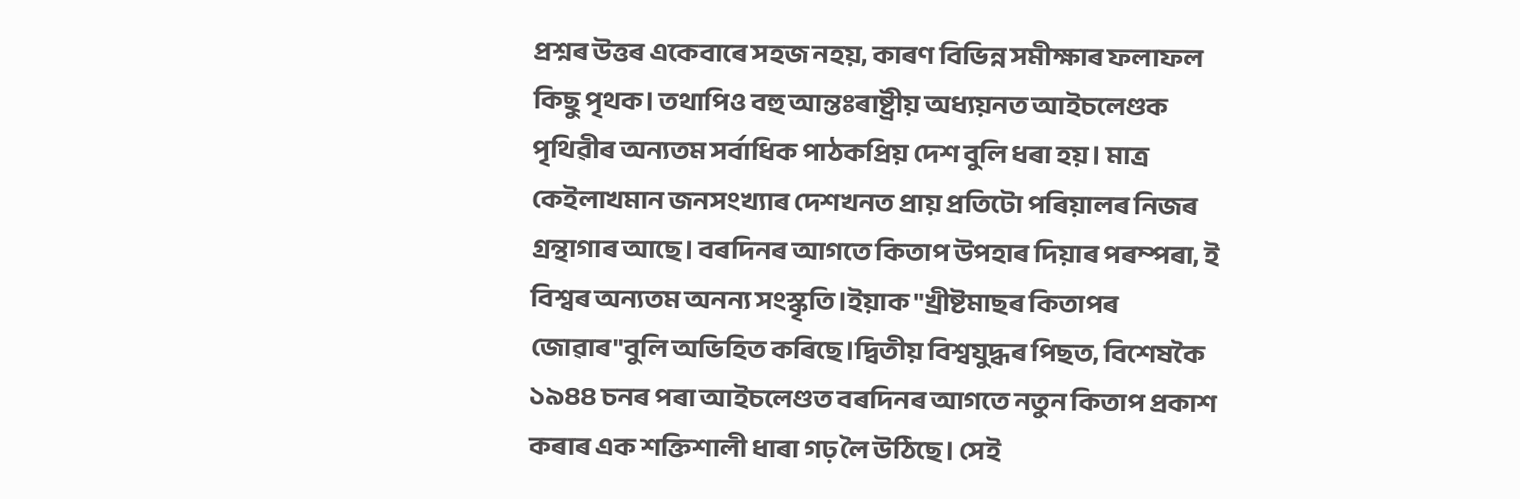প্ৰশ্নৰ উত্তৰ একেবাৰে সহজ নহয়, কাৰণ বিভিন্ন সমীক্ষাৰ ফলাফল কিছু পৃথক। তথাপিও বহু আন্তঃৰাষ্ট্ৰীয় অধ্যয়নত আইচলেণ্ডক পৃথিৱীৰ অন্যতম সৰ্বাধিক পাঠকপ্ৰিয় দেশ বুলি ধৰা হয়। মাত্ৰ কেইলাখমান জনসংখ্যাৰ দেশখনত প্ৰায় প্ৰতিটো পৰিয়ালৰ নিজৰ গ্ৰন্থাগাৰ আছে। বৰদিনৰ আগতে কিতাপ উপহাৰ দিয়াৰ পৰম্পৰা, ই বিশ্বৰ অন্যতম অনন্য সংস্কৃতি।ইয়াক "খ্ৰীষ্টমাছৰ কিতাপৰ জোৱাৰ"বুলি অভিহিত কৰিছে।দ্বিতীয় বিশ্বযুদ্ধৰ পিছত, বিশেষকৈ ১৯৪৪ চনৰ পৰা আইচলেণ্ডত বৰদিনৰ আগতে নতুন কিতাপ প্ৰকাশ কৰাৰ এক শক্তিশালী ধাৰা গঢ় লৈ উঠিছে। সেই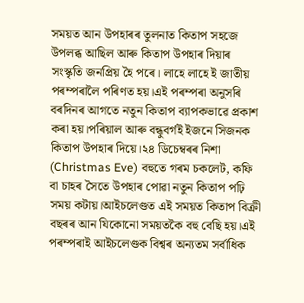সময়ত আন উপহাৰৰ তুলনাত কিতাপ সহজে উপলব্ধ আছিল আৰু কিতাপ উপহাৰ দিয়াৰ সংস্কৃতি জনপ্ৰিয় হৈ পৰে। লাহে লাহে ই জাতীয় পৰম্পৰালৈ পৰিণত হয়।এই পৰম্পৰা অনুসৰি বৰদিনৰ আগতে নতুন কিতাপ ব্যাপকভাৱে প্ৰকাশ কৰা হয়।পৰিয়াল আৰু বন্ধুবৰ্গই ইজনে সিজনক কিতাপ উপহাৰ দিয়ে।২৪ ডিচেম্বৰৰ নিশা (Christmas Eve) বহুতে গৰম চকলেট, কফি বা চাহৰ সৈতে উপহাৰ পোৱা নতুন কিতাপ পঢ়ি সময় কটায়।আইচলেণ্ডত এই সময়ত কিতাপ বিক্ৰী বছৰৰ আন যিকোনো সময়তকৈ বহু বেছি হয়।এই পৰম্পৰাই আইচলেণ্ডক বিশ্বৰ অন্যতম সৰ্বাধিক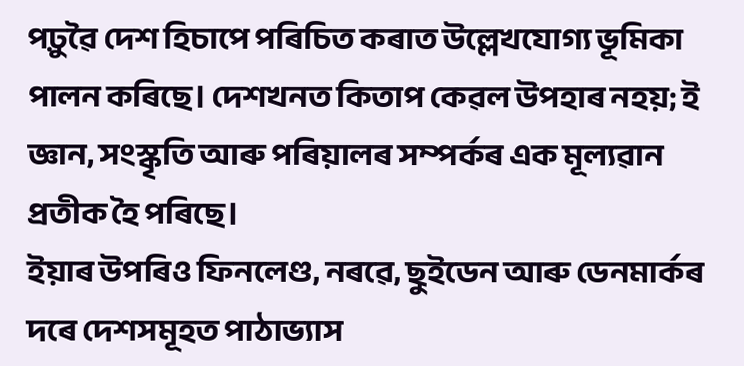পঢ়ুৱৈ দেশ হিচাপে পৰিচিত কৰাত উল্লেখযোগ্য ভূমিকা পালন কৰিছে। দেশখনত কিতাপ কেৱল উপহাৰ নহয়; ই জ্ঞান, সংস্কৃতি আৰু পৰিয়ালৰ সম্পৰ্কৰ এক মূল্যৱান প্ৰতীক হৈ পৰিছে।
ইয়াৰ উপৰিও ফিনলেণ্ড, নৰৱে, ছুইডেন আৰু ডেনমাৰ্কৰ দৰে দেশসমূহত পাঠাভ্যাস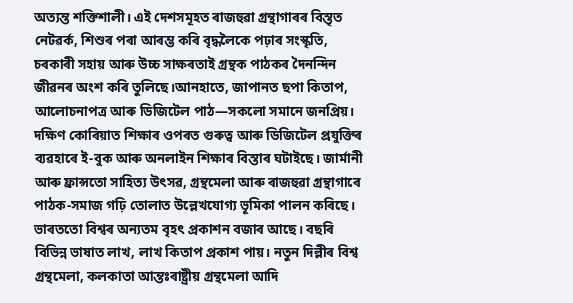অত্যন্ত শক্তিশালী। এই দেশসমূহত ৰাজহুৱা গ্ৰন্থাগাৰৰ বিস্তৃত নেটৱৰ্ক, শিশুৰ পৰা আৰম্ভ কৰি বৃদ্ধলৈকে পঢ়াৰ সংস্কৃতি, চৰকাৰী সহায় আৰু উচ্চ সাক্ষৰতাই গ্ৰন্থক পাঠকৰ দৈনন্দিন জীৱনৰ অংশ কৰি তুলিছে।আনহাতে, জাপানত ছপা কিতাপ, আলোচনাপত্ৰ আৰু ডিজিটেল পাঠ—সকলো সমানে জনপ্ৰিয়। দক্ষিণ কোৰিয়াত শিক্ষাৰ ওপৰত গুৰুত্ব আৰু ডিজিটেল প্ৰযুক্তিৰ ব্যৱহাৰে ই-বুক আৰু অনলাইন শিক্ষাৰ বিস্তাৰ ঘটাইছে। জাৰ্মানী আৰু ফ্ৰান্সতো সাহিত্য উৎসৱ, গ্ৰন্থমেলা আৰু ৰাজহুৱা গ্ৰন্থাগাৰে পাঠক-সমাজ গঢ়ি তোলাত উল্লেখযোগ্য ভূমিকা পালন কৰিছে।
ভাৰততো বিশ্বৰ অন্যতম বৃহৎ প্ৰকাশন বজাৰ আছে। বছৰি বিভিন্ন ভাষাত লাখ, লাখ কিতাপ প্ৰকাশ পায়। নতুন দিল্লীৰ বিশ্ব গ্ৰন্থমেলা, কলকাতা আন্তঃৰাষ্ট্ৰীয় গ্ৰন্থমেলা আদি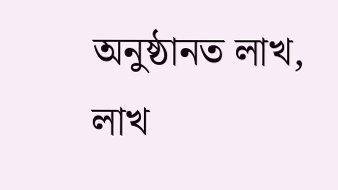অনুষ্ঠানত লাখ, লাখ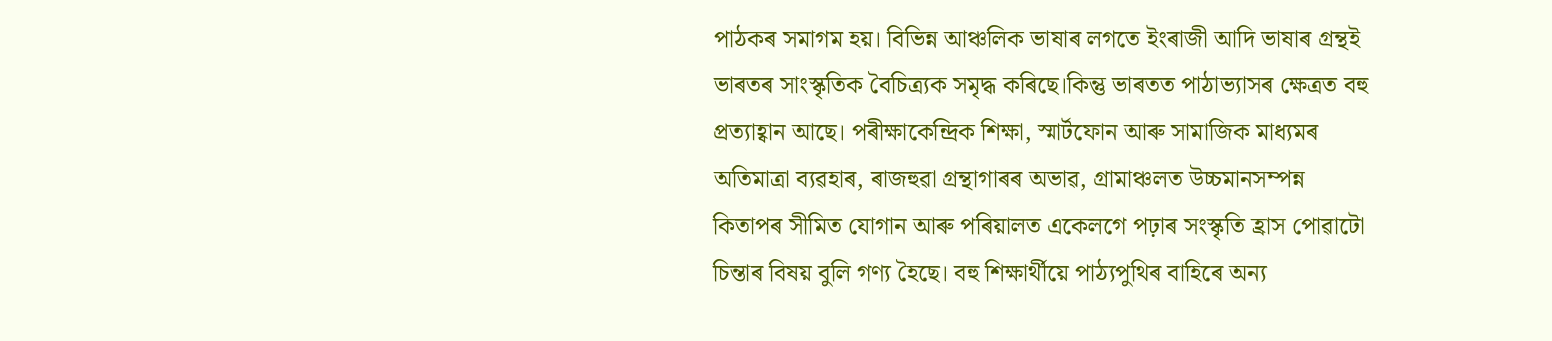পাঠকৰ সমাগম হয়। বিভিন্ন আঞ্চলিক ভাষাৰ লগতে ইংৰাজী আদি ভাষাৰ গ্ৰন্থই ভাৰতৰ সাংস্কৃতিক বৈচিত্ৰ্যক সমৃদ্ধ কৰিছে।কিন্তু ভাৰতত পাঠাভ্যাসৰ ক্ষেত্ৰত বহু প্ৰত্যাহ্বান আছে। পৰীক্ষাকেন্দ্ৰিক শিক্ষা, স্মাৰ্টফোন আৰু সামাজিক মাধ্যমৰ অতিমাত্ৰা ব্যৱহাৰ, ৰাজহুৱা গ্ৰন্থাগাৰৰ অভাৱ, গ্ৰামাঞ্চলত উচ্চমানসম্পন্ন কিতাপৰ সীমিত যোগান আৰু পৰিয়ালত একেলগে পঢ়াৰ সংস্কৃতি হ্ৰাস পোৱাটো চিন্তাৰ বিষয় বুলি গণ্য হৈছে। বহু শিক্ষাৰ্থীয়ে পাঠ্যপুথিৰ বাহিৰে অন্য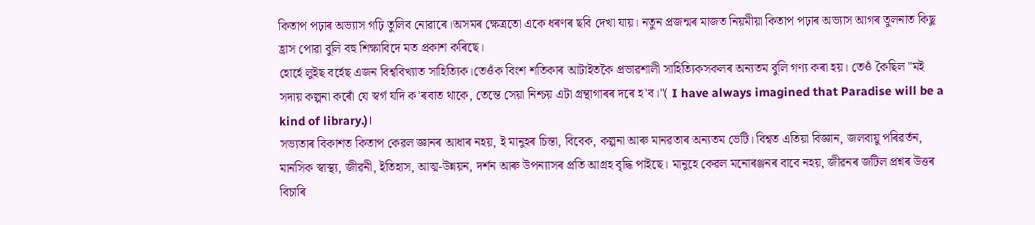কিতাপ পঢ়াৰ অভ্যাস গঢ়ি তুলিব নোৱাৰে।অসমৰ ক্ষেত্ৰতো একে ধৰণৰ ছবি দেখা যায়। নতুন প্ৰজন্মৰ মাজত নিয়মীয়া কিতাপ পঢ়াৰ অভ্যাস আগৰ তুলনাত কিছু হ্ৰাস পোৱা বুলি বহু শিক্ষাবিদে মত প্ৰকাশ কৰিছে।
হোৰ্হে লুইছ বৰ্হেছ এজন বিশ্ববিখ্যাত সাহিত্যিক।তেওঁক বিংশ শতিকাৰ আটাইতকৈ প্ৰভাৱশালী সাহিত্যিকসকলৰ অন্যতম বুলি গণ্য কৰা হয়। তেওঁ কৈছিল "মই সদায় কল্পনা কৰোঁ যে স্বৰ্গ যদি ক'ৰবাত থাকে, তেন্তে সেয়া নিশ্চয় এটা গ্ৰন্থাগাৰৰ দৰে হ'ব।"( I have always imagined that Paradise will be a kind of library.)।
সভ্যতাৰ বিকাশত কিতাপ কেৱল জ্ঞানৰ আধাৰ নহয়, ই মানুহৰ চিন্তা, বিবেক, কল্পনা আৰু মানৱতাৰ অন্যতম ভেটি। বিশ্বত এতিয়া বিজ্ঞান, জলবায়ু পৰিৱৰ্তন, মানসিক স্বাস্থ্য, জীৱনী, ইতিহাস, আত্ম-উন্নয়ন, দৰ্শন আৰু উপন্যাসৰ প্ৰতি আগ্ৰহ বৃদ্ধি পাইছে। মানুহে কেৱল মনোৰঞ্জনৰ বাবে নহয়, জীৱনৰ জটিল প্ৰশ্নৰ উত্তৰ বিচাৰি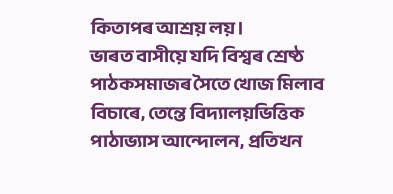কিতাপৰ আশ্ৰয় লয়।
ভাৰত বাসীয়ে যদি বিশ্বৰ শ্ৰেষ্ঠ পাঠকসমাজৰ সৈতে খোজ মিলাব বিচাৰে, তেন্তে বিদ্যালয়ভিত্তিক পাঠাভ্যাস আন্দোলন, প্ৰতিখন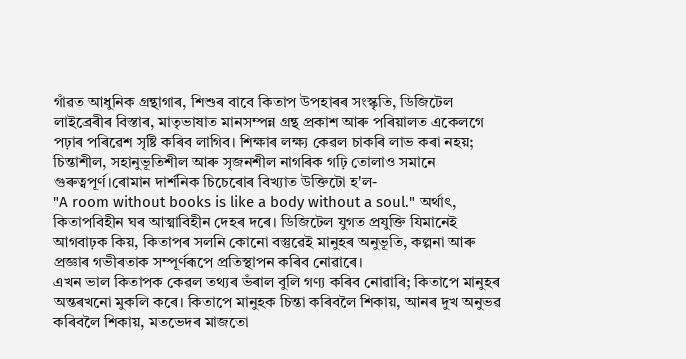গাঁৱত আধুনিক গ্ৰন্থাগাৰ, শিশুৰ বাবে কিতাপ উপহাৰৰ সংস্কৃতি, ডিজিটেল লাইব্ৰেৰীৰ বিস্তাৰ, মাতৃভাষাত মানসম্পন্ন গ্ৰন্থ প্ৰকাশ আৰু পৰিয়ালত একেলগে পঢ়াৰ পৰিৱেশ সৃষ্টি কৰিব লাগিব। শিক্ষাৰ লক্ষ্য কেৱল চাকৰি লাভ কৰা নহয়; চিন্তাশীল, সহানুভূতিশীল আৰু সৃজনশীল নাগৰিক গঢ়ি তোলাও সমানে গুৰুত্বপূৰ্ণ।ৰোমান দাৰ্শনিক চিচেৰোৰ বিখ্যাত উক্তিটো হ'ল-
"A room without books is like a body without a soul." অৰ্থাৎ, কিতাপবিহীন ঘৰ আত্মাবিহীন দেহৰ দৰে। ডিজিটেল যুগত প্ৰযুক্তি যিমানেই আগবাঢ়ক কিয়, কিতাপৰ সলনি কোনো বস্তুৱেই মানুহৰ অনুভূতি, কল্পনা আৰু প্ৰজ্ঞাৰ গভীৰতাক সম্পূৰ্ণৰূপে প্ৰতিস্থাপন কৰিব নোৱাৰে।
এখন ভাল কিতাপক কেৱল তথ্যৰ ভঁৰাল বুলি গণ্য কৰিব নোৱাৰি; কিতাপে মানুহৰ অন্তৰখনো মুকলি কৰে। কিতাপে মানুহক চিন্তা কৰিবলৈ শিকায়, আনৰ দুখ অনুভৱ কৰিবলৈ শিকায়, মতভেদৰ মাজতো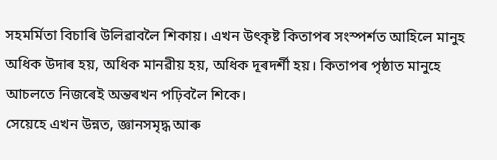সহমৰ্মিতা বিচাৰি উলিৱাবলৈ শিকায়। এখন উৎকৃষ্ট কিতাপৰ সংস্পৰ্শত আহিলে মানুহ অধিক উদাৰ হয়, অধিক মানৱীয় হয়, অধিক দূৰদৰ্শী হয়। কিতাপৰ পৃষ্ঠাত মানুহে আচলতে নিজৰেই অন্তৰখন পঢ়িবলৈ শিকে।
সেয়েহে এখন উন্নত, জ্ঞানসমৃদ্ধ আৰু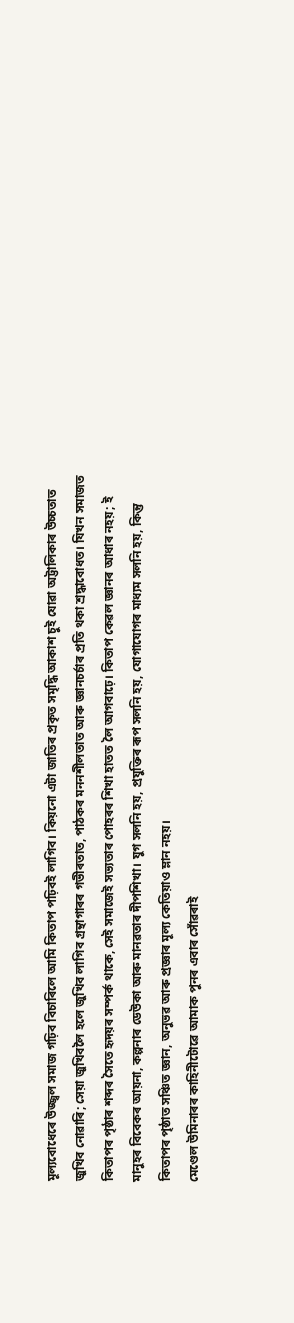মূল্যবোধেৰে উজ্জ্বল সমাজ গঢ়িব বিচাৰিলে আমি কিতাপ পঢ়িবই লাগিব। কিয়নো এটা জাতিৰ প্ৰকৃত সমৃদ্ধি আকাশ চুই যোৱা অট্টালিকাৰ উচ্চতাত জুখিব নোৱাৰি; সেয়া জুখিবলৈ হলে জুখিব লাগিব গ্ৰন্থাগাৰৰ গভীৰতাত, পাঠকৰ মননশীলতাত আৰু জ্ঞানচৰ্চাৰ প্ৰতি থকা শ্ৰদ্ধাবোধত। যিখন সমাজত কিতাপৰ পৃষ্ঠাৰ শব্দৰ সৈতে হৃদয়ৰ সম্পৰ্ক থাকে, সেই সমাজেই সভ্যতাৰ পোহৰৰ শিখা হাতত লৈ আগবাঢ়ে। কিতাপ কেৱল জ্ঞানৰ আধাৰ নহয়; ই মানুহৰ বিবেকৰ আয়না, কল্পনাৰ ডেউকা আৰু মানৱতাৰ দীপশিখা। যুগ সলনি হয়, প্ৰযুক্তিৰ ৰূপ সলনি হয়, যোগাযোগৰ মাধ্যম সলনি হয়, কিন্তু কিতাপৰ পৃষ্ঠাত সঞ্চিত জ্ঞান, অনুভৱ আৰু প্ৰজ্ঞাৰ মূল্য কেতিয়াও ম্লান নহয়।
মেণ্ডেল উমিনাৰৰ কাহিনীটোৱে আমাক পুনৰ এবাৰ সোঁৱৰাই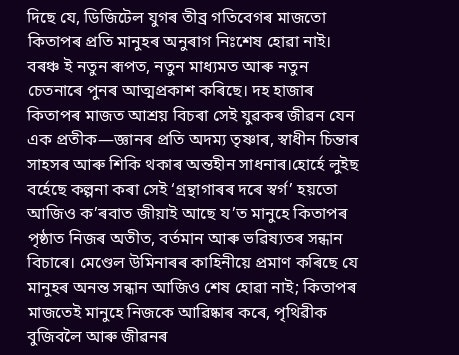দিছে যে, ডিজিটেল যুগৰ তীব্ৰ গতিবেগৰ মাজতো কিতাপৰ প্ৰতি মানুহৰ অনুৰাগ নিঃশেষ হোৱা নাই। বৰঞ্চ ই নতুন ৰূপত, নতুন মাধ্যমত আৰু নতুন চেতনাৰে পুনৰ আত্মপ্ৰকাশ কৰিছে। দহ হাজাৰ কিতাপৰ মাজত আশ্ৰয় বিচৰা সেই যুৱকৰ জীৱন যেন এক প্ৰতীক—জ্ঞানৰ প্ৰতি অদম্য তৃষ্ণাৰ, স্বাধীন চিন্তাৰ সাহসৰ আৰু শিকি থকাৰ অন্তহীন সাধনাৰ।হোৰ্হে লুইছ বৰ্হেছে কল্পনা কৰা সেই ‘গ্ৰন্থাগাৰৰ দৰে স্বৰ্গ’ হয়তো আজিও ক’ৰবাত জীয়াই আছে য’ত মানুহে কিতাপৰ পৃষ্ঠাত নিজৰ অতীত, বৰ্তমান আৰু ভৱিষ্যতৰ সন্ধান বিচাৰে। মেণ্ডেল উমিনাৰৰ কাহিনীয়ে প্ৰমাণ কৰিছে যে মানুহৰ অনন্ত সন্ধান আজিও শেষ হোৱা নাই; কিতাপৰ মাজতেই মানুহে নিজকে আৱিষ্কাৰ কৰে, পৃথিৱীক বুজিবলৈ আৰু জীৱনৰ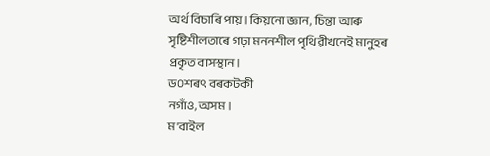অৰ্থ বিচাৰি পায়। কিয়নো জ্ঞান, চিন্তা আৰু সৃষ্টিশীলতাৰে গঢ়া মননশীল পৃথিৱীখনেই মানুহৰ প্ৰকৃত বাসস্থান।
ড০শৰৎ বৰকটকী
নগাঁও, অসম ।
ম'বাইল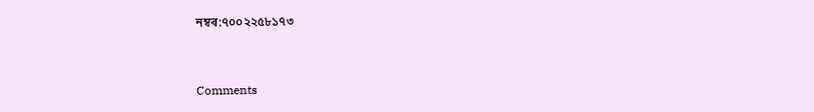নম্বৰ:৭০০২২৫৮১৭৩


Comments